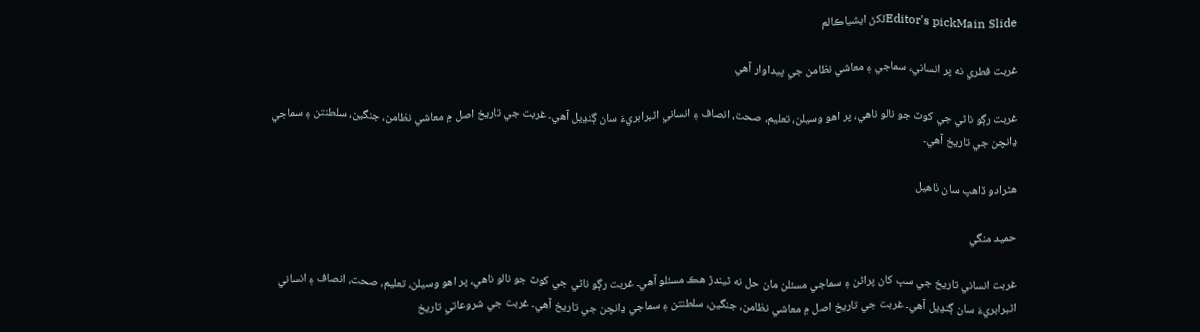Editor's pickMain Slideڏکڻ ايشياڪالم

غربت فطري نه پر انساني، سماجي ۽ معاشي نظامن جي پيداوار آهي

غربت رڳو ناڻي جي کوٽ جو نالو ناهي، پر اهو وسيلن، تعليم، صحت، انصاف ۽ انساني اڻبرابريءَ سان ڳنڍيل آهي۔ غربت جي تاريخ اصل ۾ معاشي نظامن، جنگين، سلطنتن ۽ سماجي ڍانچن جي تاريخ آهي۔

ھٿرادو ڏاھپ سان ٺاھيل

حميد منگي

غربت انساني تاريخ جي سڀ کان پراڻن ۽ سماجي مسئلن مان حل نه ٿيندڙ هڪ مسئلو آهي۔ غربت رڳو ناڻي جي کوٽ جو نالو ناهي، پر اهو وسيلن، تعليم، صحت، انصاف ۽ انساني اڻبرابريءَ سان ڳنڍيل آهي۔ غربت جي تاريخ اصل ۾ معاشي نظامن، جنگين، سلطنتن ۽ سماجي ڍانچن جي تاريخ آهي۔ غربت جي شروعاتي تاريخ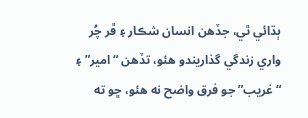ٻڌائي ٿي، جڏهن انسان شڪار ۽ ڦر چُر واري زندگي گذاريندو هئو، تڏهن “امير” ۽ “غريب” جو فرق واضح نه هئو، ڇو ته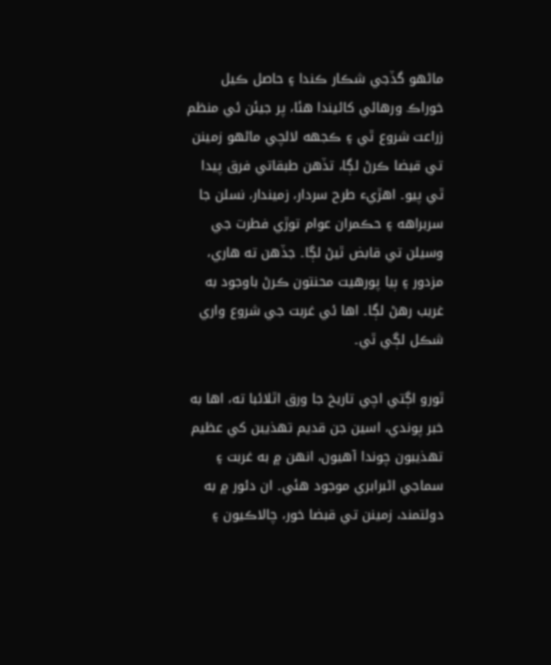ماڻهو گڏجي شڪار ڪندا ۽ حاصل ڪيل خوراڪ ورهائي کائيندا هئا، پر جيئن ئي منظم زراعت شروع ٿي ۽ ڪجهه لالچي ماڻهو زمينن تي قبضا ڪرڻ لڳا، تڏهن طبقاتي فرق پيدا ٿي پيو۔ اهڙيء طرح سردار، زميندار، نسلن جا سربراهه ۽ حڪمران عوام توڙي فطرت جي وسيلن تي قابض ٿيڻ لڳا۔ جڏهن ته هاري، مزدور ۽ ٻيا پورهيت محنتون ڪرڻ باوجود به غريب رهڻ لڳا۔ اها ئي غربت جي شروع واري شڪل لڳي ٿي۔

ٿورو اڳتي اچي تاريخ جا ورق اٿلائبا ته، اها به خبر پوندي، اسين جن قديم تهذيبن کي عظيم تهذيبون چوندا آهيون، انهن ۾ به غربت ۽ سماجي اڻبرابري موجود هئي۔ ان دئور ۾ به دولتمند، زمينن تي قبضا خور، چالاڪيون ۽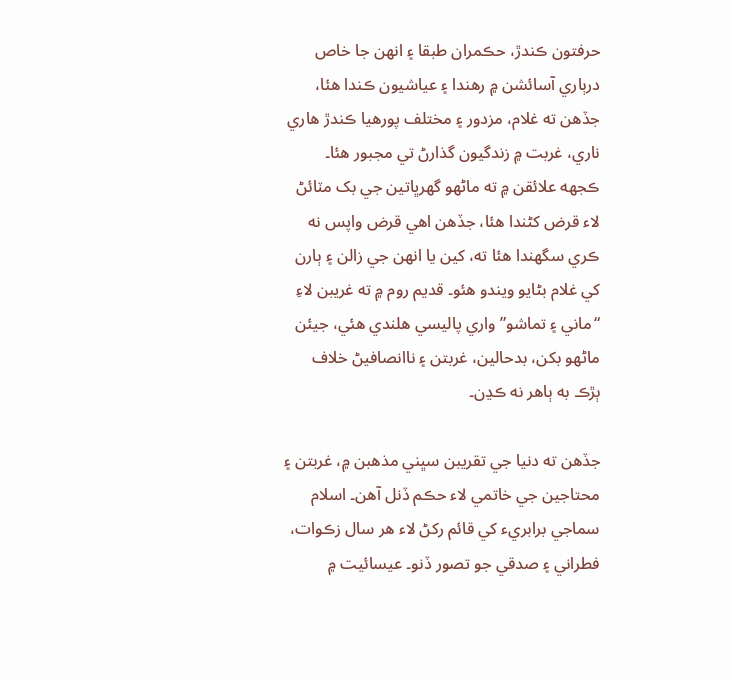حرفتون ڪندڙ، حڪمران طبقا ۽ انهن جا خاص درٻاري آسائشن ۾ رهندا ۽ عياشيون ڪندا هئا، جڏهن ته غلام، مزدور ۽ مختلف پورهيا ڪندڙ هاري ناري، غربت ۾ زندگيون گذارڻ تي مجبور هئا۔ ڪجهه علائقن ۾ ته ماڻهو گهرڀاتين جي بک مٽائڻ لاء قرض کڻندا هئا، جڏهن اهي قرض واپس نه ڪري سگهندا هئا ته، کين يا انهن جي زالن ۽ ٻارن کي غلام بڻايو ويندو هئو۔ قديم روم ۾ ته غريبن لاءِ “ماني ۽ تماشو” واري پاليسي هلندي هئي، جيئن ماڻهو بکن، بدحالين، غربتن ۽ ناانصافيڻ خلاف ٻڙڪ به ٻاهر نه ڪڍن۔

جڏهن ته دنيا جي تقريبن سڀني مذهبن ۾، غربتن ۽ محتاجين جي خاتمي لاء حڪم ڏنل آهن۔ اسلام سماجي برابريء کي قائم رکڻ لاء هر سال زڪوات، فطراني ۽ صدقي جو تصور ڏنو۔ عيسائيت ۾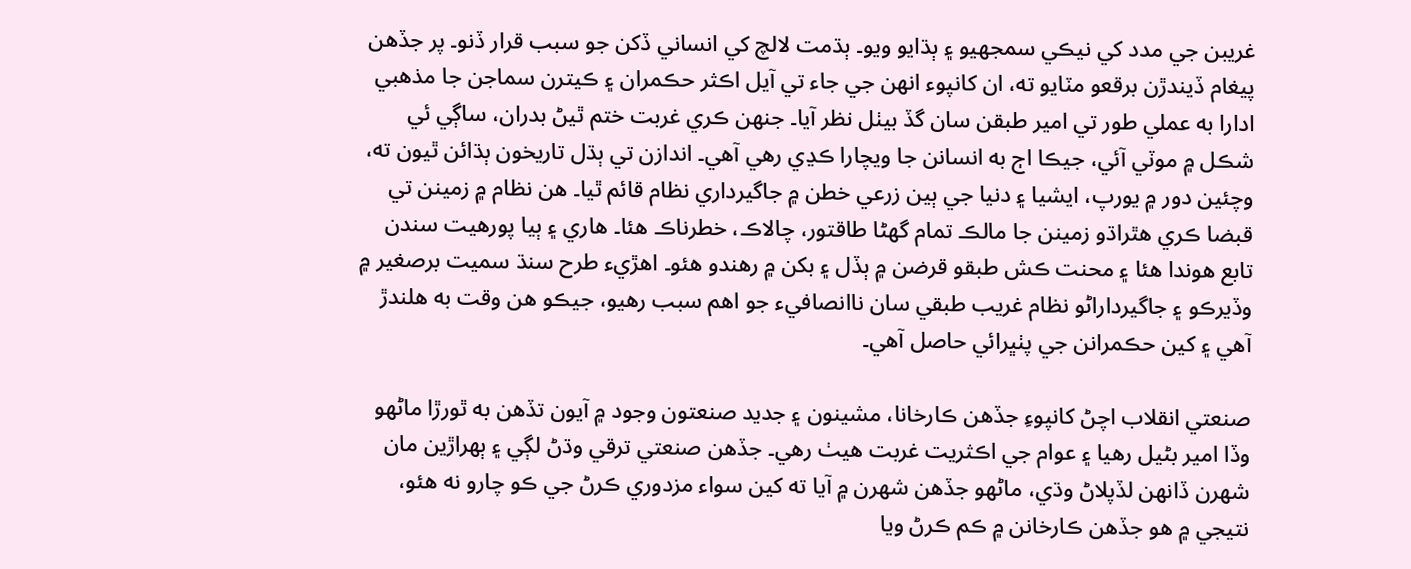غريبن جي مدد کي نيڪي سمجهيو ۽ ٻڌايو ويو۔ ٻڌمت لالچ کي انساني ڏکن جو سبب قرار ڏنو۔ پر جڏهن پيغام ڏيندڙن برقعو مٽايو ته، ان کانپوء انهن جي جاء تي آيل اڪثر حڪمران ۽ ڪيترن سماجن جا مذهبي ادارا به عملي طور تي امير طبقن سان گڏ بيٺل نظر آيا۔ جنهن ڪري غربت ختم ٿيڻ بدران، ساڳي ئي شڪل ۾ موٽي آئي، جيڪا اڄ به انسانن جا ويچارا ڪڍي رهي آهي۔ اندازن تي ٻڌل تاريخون ٻڌائن ٿيون ته، وچئين دور ۾ يورپ، ايشيا ۽ دنيا جي ٻين زرعي خطن ۾ جاگيرداري نظام قائم ٿيا۔ هن نظام ۾ زمينن تي قبضا ڪري هٿراڌو زمينن جا مالڪ تمام گهڻا طاقتور، چالاڪ، خطرناڪ هئا۔ هاري ۽ ٻيا پورهيت سندن تابع هوندا هئا ۽ محنت ڪش طبقو قرضن ۾ ٻڏل ۽ بکن ۾ رهندو هئو۔ اهڙيء طرح سنڌ سميت برصغير ۾ وڏيرڪو ۽ جاگيرداراڻو نظام غريب طبقي سان ناانصافيء جو اهم سبب رهيو، جيڪو هن وقت به هلندڙ آهي ۽ کين حڪمرانن جي پٺڀرائي حاصل آهي۔

صنعتي انقلاب اچڻ کانپوءِ جڏهن ڪارخانا، مشينون ۽ جديد صنعتون وجود ۾ آيون تڏهن به ٿورڙا ماڻهو وڏا امير بڻيل رهيا ۽ عوام جي اڪثريت غربت هيٺ رهي۔ جڏهن صنعتي ترقي وڌڻ لڳي ۽ ٻهراڙين مان شهرن ڏانهن لڏپلاڻ وڌي، ماڻهو جڏهن شهرن ۾ آيا ته کين سواء مزدوري ڪرڻ جي ڪو چارو نه هئو، نتيجي ۾ هو جڏهن ڪارخانن ۾ ڪم ڪرڻ ويا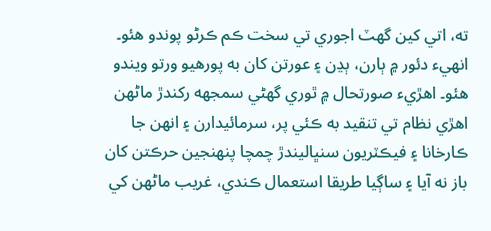ته، اتي کين گهٽ اجوري تي سخت ڪم ڪرڻو پوندو هئو۔ انهيء دئور ۾ ٻارن، ٻڍن ۽ عورتن کان به پورهيو ورتو ويندو هئو۔ اهڙيء صورتحال ۾ ٿوري گهڻي سمجهه رکندڙ ماڻهن اهڙي نظام تي تنقيد به ڪئي پر، سرمائيدارن ۽ انهن جا ڪارخانا ۽ فيڪٽريون سنڀاليندڙ چمچا پنهنجين حرڪتن کان باز نه آيا ۽ ساڳيا طريقا استعمال ڪندي، غريب ماڻهن کي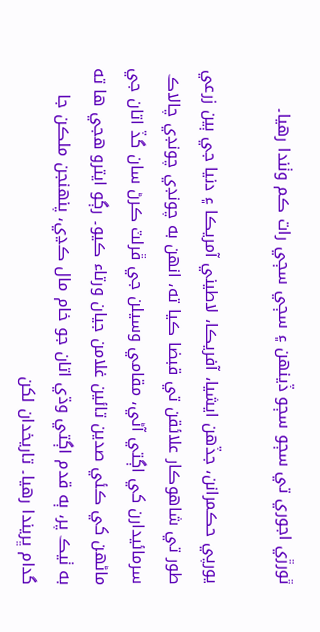ٿورڙي اجوري تي سڄو سڄو ڏينهن ۽ سڄي سڄي رات ڪم وٺندا رهيا۔

يورپي حڪمرانن، جڏهن ايشيا، آفريڪا، لاطيني آمريڪا ۽ دنيا جي ٻين زرعي طور تي شاهوڪار علائقن تي قبضا ڪيا ته، انهن به چونڊي چونڊي چالاڪ سرمائيدارن کي اڳتي آڻي، مقامي وسيلن جي ڦرلٽ ڪرڻ سان گڏ اتان جي ماڻهن کي ڪئي صدين تائين غلامن جيان ورتاء ڪيو۔ رڳو ايترو هجي ها ته به ٺيڪ پر، ٻه قدم اڳتي وڌي اتان جو خام مال ڪڍي، پنهنجن ملڪن جا گدام ڀريندا رهيا۔ تاريخدان لکن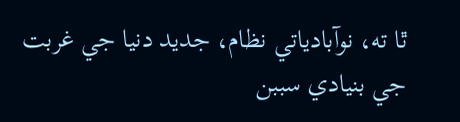ٿا ته، نوآبادياتي نظام، جديد دنيا جي غربت جي بنيادي سببن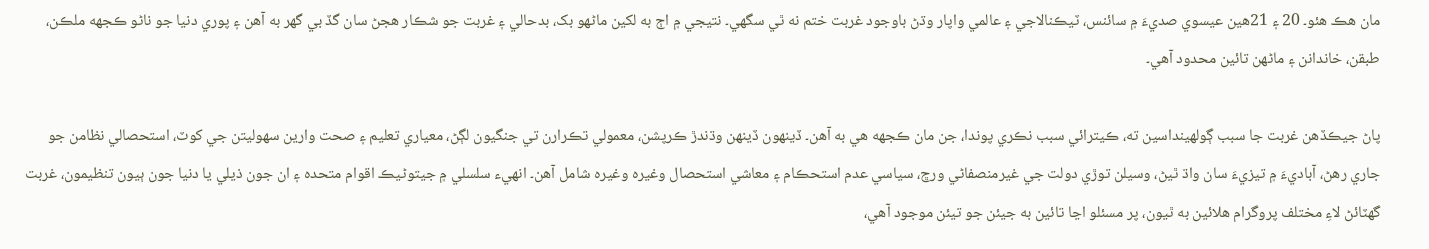مان هڪ هئو۔ 20 ۽ 21هين عيسوي صديءَ ۾ سائنس، ٽيڪنالاجي ۽ عالمي واپار وڌڻ باوجود غربت ختم نه ٿي سگهي۔ نتيجي ۾ اڄ به لکين ماڻهو بک، بدحالي ۽ غربت جو شڪار هجڻ سان گڏ بي گهر به آهن ۽ پوري دنيا جو ناڻو ڪجهه ملڪن، طبقن، خاندانن ۽ ماڻهن تائين محدود آهي۔

پاڻ جيڪڏهن غربت جا سبب ڳولهينداسين ته، ڪيترائي سبب نڪري پوندا، جن مان ڪجهه هي به آهن۔ ڏينهون ڏينهن وڌندڙ ڪرپشن، معمولي تڪرارن تي جنگيون لڳڻ، معياري تعليم ۽ صحت وارين سهوليتن جي کوٽ، استحصالي نظامن جو جاري رهڻ، آباديءَ ۾ تيزيءَ سان واڌ ٿيڻ، وسيلن توڙي دولت جي غيرمنصفاڻي ورڇ، سياسي عدم استحڪام ۽ معاشي استحصال وغيره وغيره شامل آهن۔ انهيء سلسلي ۾ جيتوڻيڪ اقوام متحده ۽ ان جون ذيلي يا دنيا جون ٻيون تنظيمون، غربت گهٽائڻ لاءِ مختلف پروگرام هلائين به ٿيون، پر مسئلو اڃا تائين به جيئن جو تيئن موجود آهي،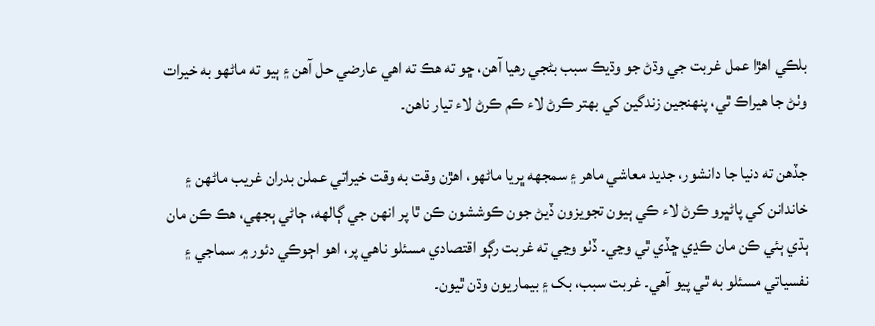بلڪي اهڙا عمل غربت جي وڌڻ جو وڌيڪ سبب بڻجي رهيا آهن، ڇو ته هڪ ته اهي عارضي حل آهن ۽ ٻيو ته ماڻهو به خيرات وٺڻ جا هيراڪ ٿي، پنهنجين زندگين کي بهتر ڪرڻ لاء ڪم ڪرڻ لاء تيار ناهن۔

جڏهن ته دنيا جا دانشور، جديد معاشي ماهر ۽ سمجهه ڀريا ماڻهو، اهڙن وقت به وقت خيراتي عملن بدران غريب ماڻهن ۽ خاندانن کي پاڻڀرو ڪرڻ لاء ڪي ٻيون تجويزون ڏيڻ جون ڪوششون ڪن ٿا پر انهن جي ڳالهه، ڄاڻي ٻجهي، هڪ ڪن مان ٻڌي ٻئي ڪن مان ڪڍي ڇڏي ٿي وڃي۔ ڏٺو وڃي ته غربت رڳو اقتصادي مسئلو ناهي پر، اهو اڄوڪي دئور ۾ سماجي ۽ نفسياتي مسئلو به ٿي پيو آهي۔ غربت سبب، بک ۽ بيماريون وڌن ٿيون۔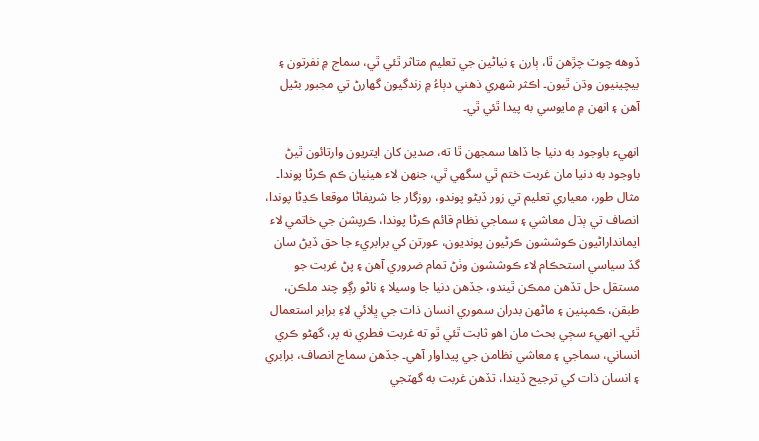ڏوهه چوٽ چڙهن ٿا، ٻارن ۽ نياڻين جي تعليم متاثر ٿئي ٿي، سماج ۾ نفرتون ۽ بيچينيون وڌن ٿيون۔ اڪثر شهري ذهني دٻاءُ ۾ زندگيون گهارڻ تي مجبور بڻيل آهن ۽ انهن ۾ مايوسي به پيدا ٿئي ٿي۔

انهيء باوجود به دنيا جا ڏاها سمجهن ٿا ته، صدين کان ايتريون وارتائون ٿيڻ باوجود به دنيا مان غربت ختم ٿي سگهي ٿي، جنهن لاء هيٺيان ڪم ڪرڻا پوندا۔ مثال طور، معياري تعليم تي زور ڏيڻو پوندو، روزگار جا شريفاڻا موقعا ڪڍڻا پوندا، انصاف تي ٻڌل معاشي ۽ سماجي نظام قائم ڪرڻا پوندا، ڪرپشن جي خاتمي لاء ايمانداراڻيون ڪوششون ڪرڻيون پونديون، عورتن کي برابريء جا حق ڏيڻ سان گڏ سياسي استحڪام لاء ڪوششون وٺڻ تمام ضروري آهن ۽ پڻ غربت جو مستقل حل تڏهن ممڪن ٿيندو، جڏهن دنيا جا وسيلا ۽ ناڻو رڳو چند ملڪن، طبقن، ڪمپنين ۽ ماڻهن بدران سموري انسان ذات جي ڀلائي لاءِ برابر استعمال ٿئي۔ انهيء سڄي بحث مان اهو ثابت ٿئي ٿو ته غربت فطري نه پر، گهڻو ڪري انساني، سماجي ۽ معاشي نظامن جي پيداوار آهي۔ جڏهن سماج انصاف، برابري ۽ انسان ذات کي ترجيح ڏيندا، تڏهن غربت به گهٽجي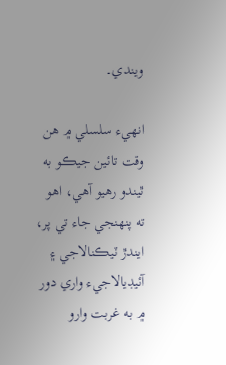ويندي۔

انهيء سلسلي ۾ هن وقت تائين جيڪو به ٿيندو رهيو آهي، اهو ته پنهنجي جاء تي پر، ايندڙ ٽيڪنالاجي ۽ آئيڊيالاجيء واري دور ۾ به غربت وارو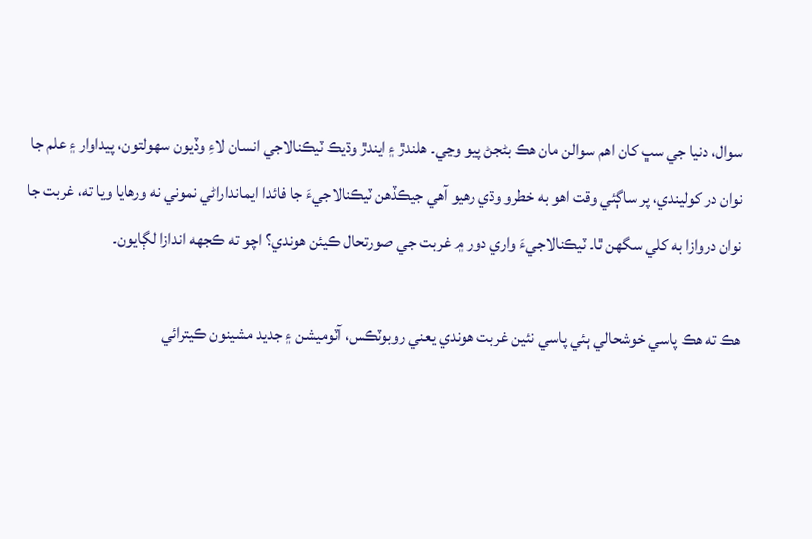سوال، دنيا جي سڀ کان اهم سوالن مان هڪ بڻجڻ پيو وڃي۔ هلندڙ ۽ ايندڙ وڌيڪ ٽيڪنالاجي انسان لاءِ وڏيون سهولتون، پيداوار ۽ علم جا نوان در کوليندي، پر ساڳئي وقت اهو به خطرو وڌي رهيو آهي جيڪڏهن ٽيڪنالاجيءَ جا فائدا ايمانداراڻي نموني نه ورهايا ويا ته، غربت جا نوان دروازا به کلي سگهن ٿا۔ ٽيڪنالاجيءَ واري دور ۾ غربت جي صورتحال ڪيئن هوندي؟ اچو ته ڪجهه اندازا لڳايون۔

هڪ ته هڪ پاسي خوشحالي ٻئي پاسي نئين غربت هوندي يعني روبوٽڪس، آٽوميشن ۽ جديد مشينون ڪيترائي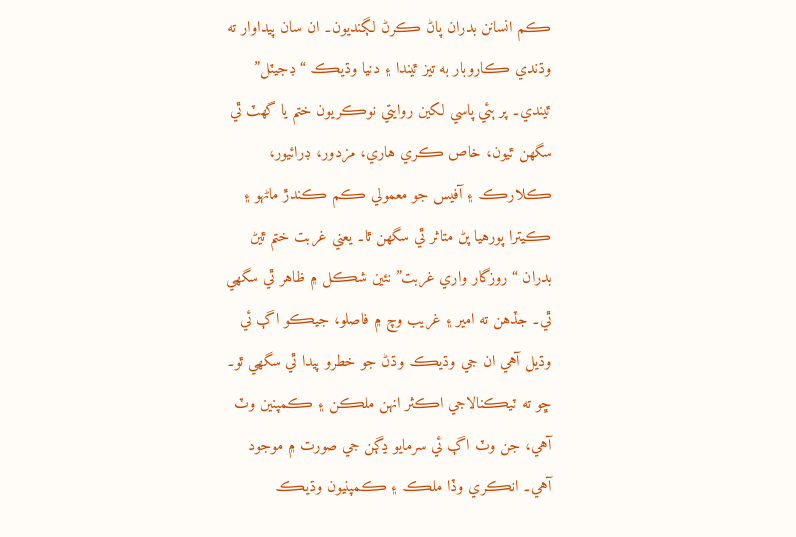ڪم انسانن بدران پاڻ ڪرڻ لڳنديون۔ ان سان پيداوار ته وڌندي ڪاروبار به تيز ٿيندا ۽ دنيا وڌيڪ “ڊجيٽل” ٿيندي۔ پر ٻئي پاسي لکين روايتي نوڪريون ختم يا گهٽ ٿي سگهن ٿيون، خاص ڪري هاري، مزدور، ڊرائيور، ڪلارڪ ۽ آفيس جو معمولي ڪم ڪندڙ ماڻهو ۽ ڪيترا پورهيا پڻ متاثر ٿي سگهن ٿا۔ يعني غربت ختم ٿيڻ بدران “روزگار واري غربت” نئين شڪل ۾ ظاهر ٿي سگهي ٿي۔ جڏهن ته امير ۽ غريب وچ ۾ فاصلو، جيڪو اڳ ئي وڌيل آهي ان جي وڌيڪ وڌڻ جو خطرو پيدا ٿي سگهي ٿو۔ ڇو ته ٽيڪنالاجي اڪثر انهن ملڪن ۽ ڪمپنين وٽ آهي، جن وٽ اڳ ئي سرمايو ڍڳن جي صورت ۾ موجود آهي۔ انڪري وڏا ملڪ ۽ ڪمپنيون وڌيڪ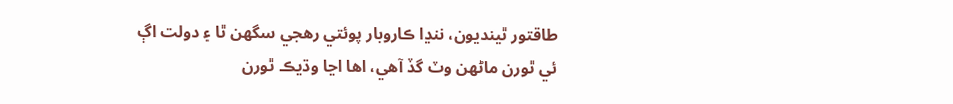طاقتور ٿينديون، ننڍا ڪاروبار پوئتي رهجي سگهن ٿا ۽ دولت اڳ ئي ٿورن ماڻهن وٽ گڏ آهي، اها اڃا وڌيڪ ٿورن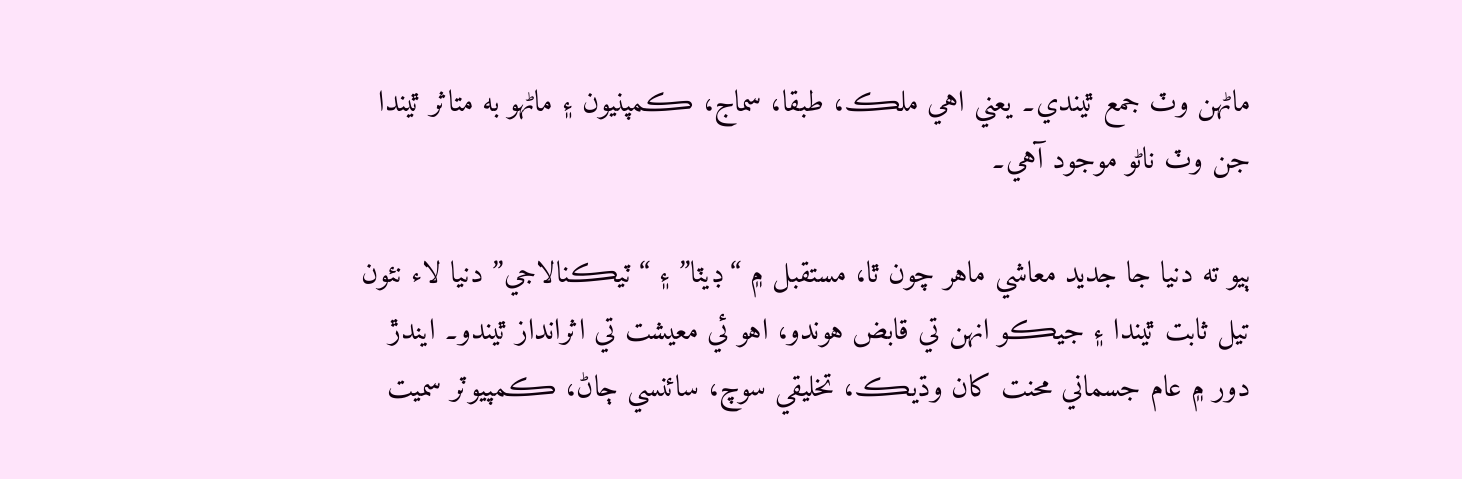ماڻهن وٽ جمع ٿيندي۔ يعني اهي ملڪ، طبقا، سماج، ڪمپنيون ۽ ماڻهو به متاثر ٿيندا جن وٽ ناڻو موجود آهي۔

ٻيو ته دنيا جا جديد معاشي ماهر چون ٿا، مستقبل ۾ “ڊيٽا” ۽ “ٽيڪنالاجي” دنيا لاء نئون تيل ثابت ٿيندا ۽ جيڪو انهن تي قابض هوندو، اهو ئي معيشت تي اثرانداز ٿيندو۔ ايندڙ دور ۾ عام جسماني محنت کان وڌيڪ، تخليقي سوچ، سائنسي ڄاڻ، ڪمپيوٽر سميت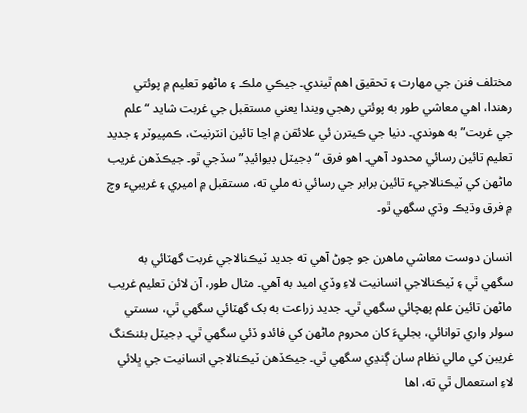مختلف فنن جي مهارت ۽ تحقيق اهم ٿيندي۔ جيڪي ملڪ ۽ ماڻهو تعليم ۾ پوئتي رهندا، اهي معاشي طور به پوئتي رهجي ويندا يعني مستقبل جي غربت شايد “علم جي غربت” به هوندي۔ دنيا جي ڪيترن ئي علائقن ۾ اڃا تائين انٽرنيٽ، ڪمپيوٽر ۽ جديد تعليم تائين رسائي محدود آهي۔ اهو فرق “ڊجيٽل ڊيوائيڊ” سڏجي ٿو۔ جيڪڏهن غريب ماڻهن کي ٽيڪنالاجيء تائين برابر جي رسائي نه ملي ته، مستقبل ۾ اميري ۽ غريبيء وچ ۾ فرق وڌيڪ وڌي سگهي ٿو۔

انسان دوست معاشي ماهرن جو چوڻ آهي ته جديد ٽيڪنالاجي غربت گهٽائي به سگهي ٿي ۽ ٽيڪنالاجي انسانيت لاءِ وڏي اميد به آهي۔ مثال طور، آن لائن تعليم غريب ماڻهن تائين علم پهچائي سگهي ٿي۔ جديد زراعت به بک گهٽائي سگهي ٿي، سستي سولر واري توانائي، بجليءَ کان محروم ماڻهن کي فائدو ڏئي سگهي ٿي۔ ڊجيٽل بئنڪنگ غريبن کي مالي نظام سان ڳنڍي سگهي ٿي۔ جيڪڏهن ٽيڪنالاجي انسانيت جي ڀلائي لاءِ استعمال ٿي ته، اها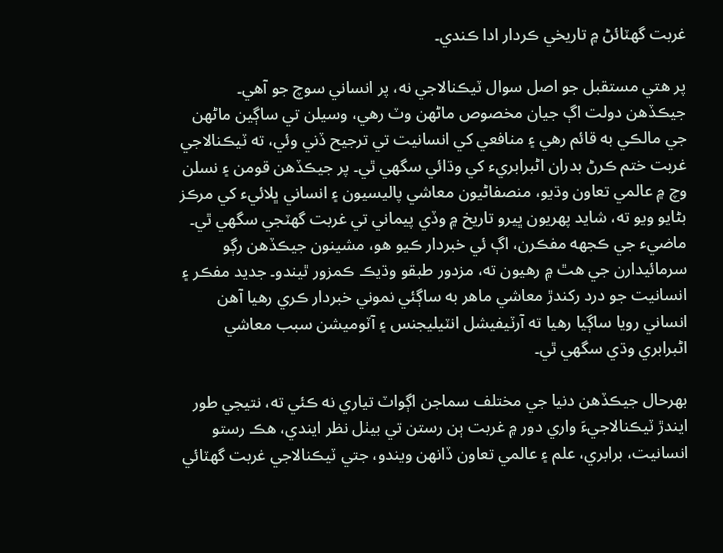غربت گهٽائڻ ۾ تاريخي ڪردار ادا ڪندي۔

پر هتي مستقبل جو اصل سوال ٽيڪنالاجي نه، پر انساني سوچ جو آهي۔ جيڪڏهن دولت اڳ جيان مخصوص ماڻهن وٽ رهي، وسيلن تي ساڳين ماڻهن جي مالڪي به قائم رهي ۽ منافعي کي انسانيت تي ترجيح ڏني وئي، ته ٽيڪنالاجي غربت ختم ڪرڻ بدران اڻبرابريء کي وڌائي سگهي ٿي۔ پر جيڪڏهن قومن ۽ نسلن وچ ۾ عالمي تعاون وڌيو، منصفاڻيون معاشي پاليسيون ۽ انساني ڀلائيء کي مرڪز بڻايو ويو ته، شايد پهريون ڀيرو تاريخ ۾ وڏي پيماني تي غربت گهٽجي سگهي ٿي۔ ماضيء جي ڪجهه مفڪرن، اڳ ئي خبردار ڪيو هو، مشينون جيڪڏهن رڳو سرمائيدارن جي هٿ ۾ رهيون ته، مزدور طبقو وڌيڪ ڪمزور ٿيندو۔ جديد مفڪر ۽ انسانيت جو درد رکندڙ معاشي ماهر به ساڳئي نموني خبردار ڪري رهيا آهن انساني رويا ساڳيا رهيا ته آرٽيفيشل انٽيليجنس ۽ آٽوميشن سبب معاشي اڻبرابري وڌي سگهي ٿي۔

بهرحال جيڪڏهن دنيا جي مختلف سماجن اڳواٽ تياري نه ڪئي ته، نتيجي طور ايندڙ ٽيڪنالاجيءَ واري دور ۾ غربت ٻن رستن تي بيٺل نظر ايندي، هڪ رستو انسانيت، برابري، علم ۽ عالمي تعاون ڏانهن ويندو، جتي ٽيڪنالاجي غربت گهٽائي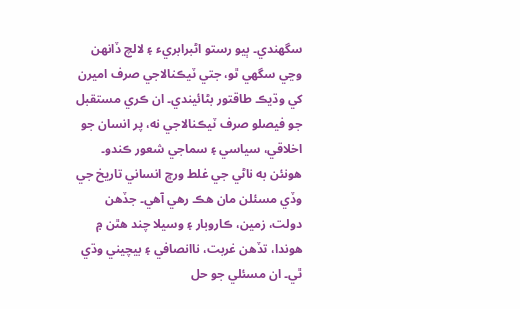سگهندي۔ ٻيو رستو اڻبرابريء ۽ لالچ ڏانهن وڃي سگهي ٿو، جتي ٽيڪنالاجي صرف اميرن کي وڌيڪ طاقتور بڻائيندي۔ ان ڪري مستقبل جو فيصلو صرف ٽيڪنالاجي نه، پر انسان جو اخلاقي، سياسي ۽ سماجي شعور ڪندو۔ هونئن به ناڻي جي غلط ورڇ انساني تاريخ جي وڏي مسئلن مان هڪ رهي آهي۔ جڏهن دولت، زمين، ڪاروبار ۽ وسيلا چند هٿن ۾ هوندا، تڏهن غربت، ناانصافي ۽ بيچيني وڌي ٿي۔ ان مسئلي جو حل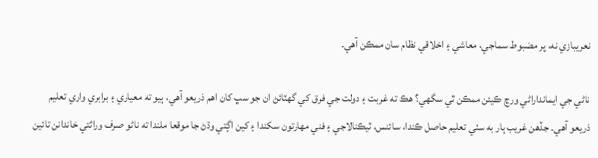نعريبازي نه، پر مضبوط سماجي، معاشي ۽ اخلاقي نظام سان ممڪن آهي۔

ناڻي جي ايمانداراڻي ورڇ ڪيئن ممڪن ٿي سگهي؟ هڪ ته غربت ۽ دولت جي فرق کي گهٽائڻ ان جو سڀ کان اهم ذريعو آهي، ٻيو ته معياري ۽ برابري واري تعليم ذريعو آهي۔ جڏهن غريب ٻار به سٺي تعليم حاصل ڪندا، سائنس، ٽيڪنالاجي ۽ فني مهارتون سکندا ۽ کين اڳتي وڌڻ جا موقعا ملندا ته ناڻو صرف وراثتي خاندانن تائين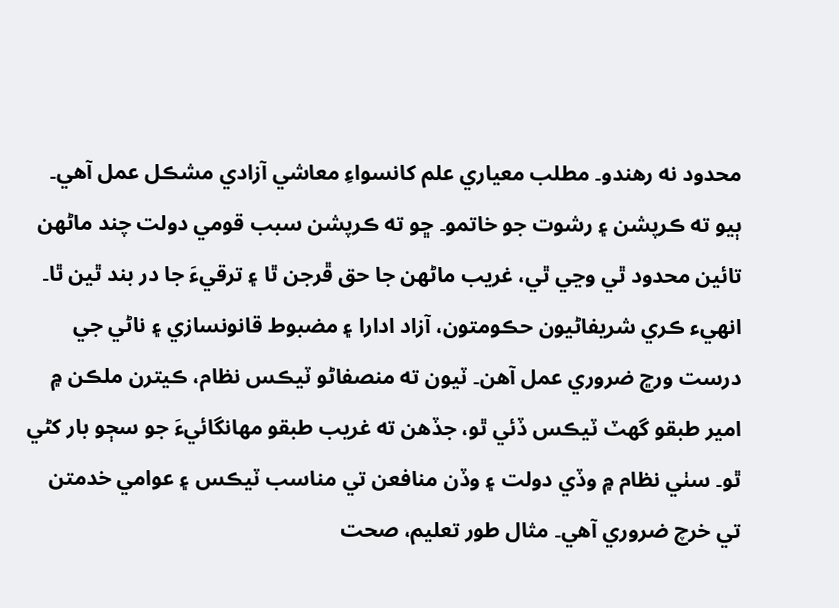محدود نه رهندو۔ مطلب معياري علم کانسواءِ معاشي آزادي مشڪل عمل آهي۔ ٻيو ته ڪرپشن ۽ رشوت جو خاتمو۔ ڇو ته ڪرپشن سبب قومي دولت چند ماڻهن تائين محدود ٿي وڃي ٿي، غريب ماڻهن جا حق ڦرجن ٿا ۽ ترقيءَ جا در بند ٿين ٿا۔ انهيء ڪري شريفاڻيون حڪومتون، آزاد ادارا ۽ مضبوط قانونسازي ۽ ناڻي جي درست ورڇ ضروري عمل آهن۔ ٽيون ته منصفاڻو ٽيڪس نظام، ڪيترن ملڪن ۾ امير طبقو گهٽ ٽيڪس ڏئي ٿو، جڏهن ته غريب طبقو مهانگائيءَ جو سڄو بار کڻي ٿو۔ سٺي نظام ۾ وڏي دولت ۽ وڏن منافعن تي مناسب ٽيڪس ۽ عوامي خدمتن تي خرچ ضروري آهي۔ مثال طور تعليم، صحت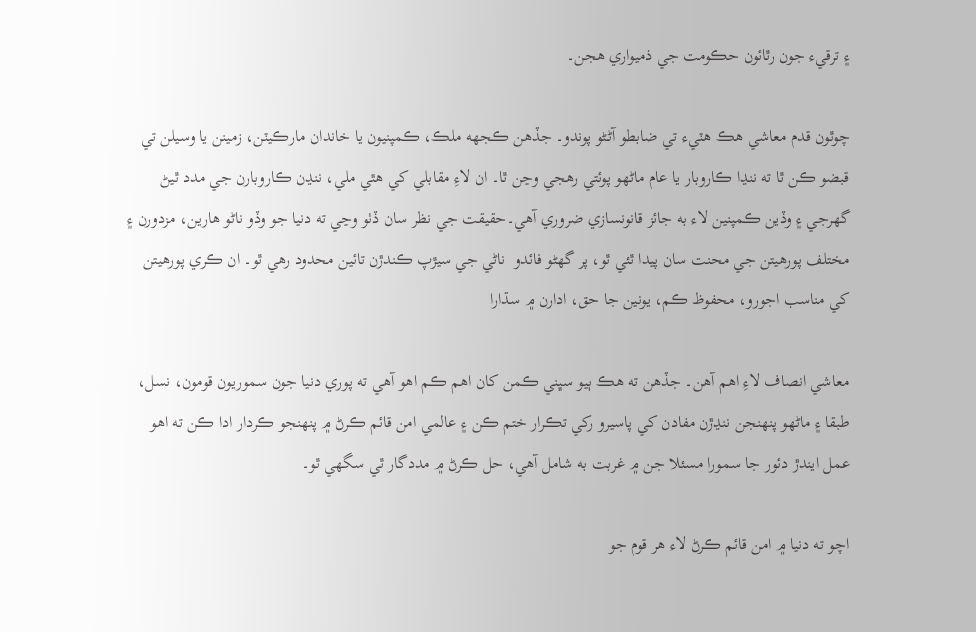۽ ترقيء جون رٿائون حڪومت جي ذميواري هجن۔

چوٿون قدم معاشي هڪ هٽيء تي ضابطو آڻڻو پوندو۔ جڏهن ڪجهه ملڪ، ڪمپنيون يا خاندان مارڪيٽن، زمينن يا وسيلن تي قبضو ڪن ٿا ته ننڍا ڪاروبار يا عام ماڻهو پوئتي رهجي وڃن ٿا۔ ان لاءِ مقابلي کي هٿي ملي، ننڍن ڪاروبارن جي مدد ٿيڻ گهرجي ۽ وڏين ڪمپنين لاء به جائز قانونسازي ضروري آهي۔حقيقت جي نظر سان ڏٺو وڃي ته دنيا جو وڏو ناڻو هارين، مزدورن ۽ مختلف پورهيتن جي محنت سان پيدا ٿئي ٿو، پر گهڻو فائدو  ناڻي جي سيڙپ ڪندڙن تائين محدود رهي ٿو۔ ان ڪري پورهيتن کي مناسب اجورو، محفوظ ڪم، يونين جا حق، ادارن ۾ سڌارا

معاشي انصاف لاءِ اهم آهن۔ جڏهن ته هڪ ٻيو سڀني ڪمن کان اهم ڪم اهو آهي ته پوري دنيا جون سموريون قومون، نسل، طبقا ۽ ماڻهو پنهنجن ننڍڙن مفادن کي پاسيرو رکي تڪرار ختم ڪن ۽ عالمي امن قائم ڪرڻ ۾ پنهنجو ڪردار ادا ڪن ته اهو عمل ايندڙ دئور جا سمورا مسئلا جن ۾ غربت به شامل آهي، حل ڪرڻ ۾ مددگار ٿي سگهي ٿو۔

اچو ته دنيا ۾ امن قائم ڪرڻ لاء هر قوم جو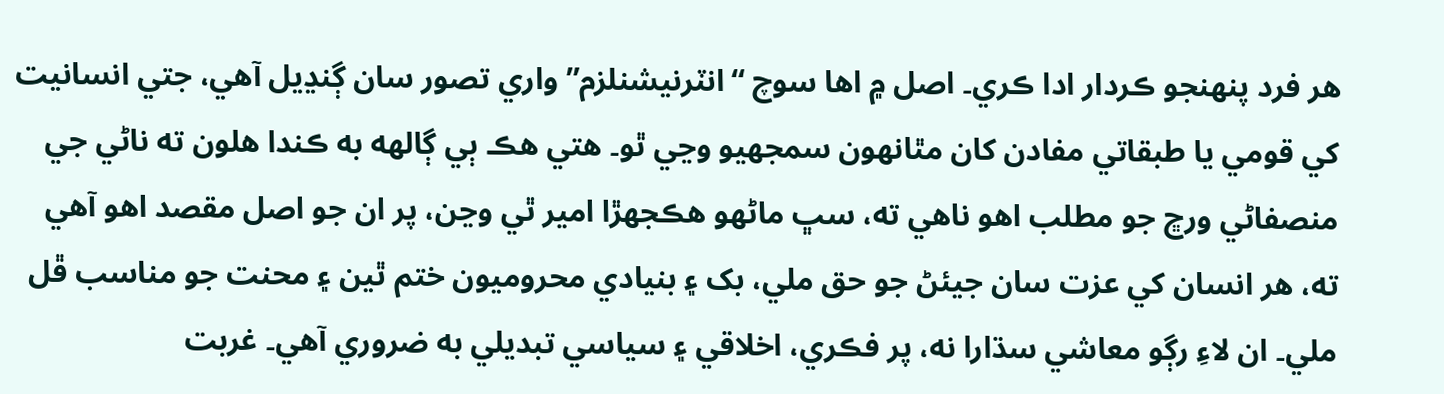هر فرد پنهنجو ڪردار ادا ڪري۔ اصل ۾ اها سوچ “انٽرنيشنلزم” واري تصور سان ڳنڍيل آهي، جتي انسانيت کي قومي يا طبقاتي مفادن کان مٿانهون سمجهيو وڃي ٿو۔ هتي هڪ ٻي ڳالهه به ڪندا هلون ته ناڻي جي منصفاڻي ورڇ جو مطلب اهو ناهي ته، سڀ ماڻهو هڪجهڙا امير ٿي وڃن، پر ان جو اصل مقصد اهو آهي ته، هر انسان کي عزت سان جيئڻ جو حق ملي، بک ۽ بنيادي محروميون ختم ٿين ۽ محنت جو مناسب ڦل ملي۔ ان لاءِ رڳو معاشي سڌارا نه، پر فڪري، اخلاقي ۽ سياسي تبديلي به ضروري آهي۔ غربت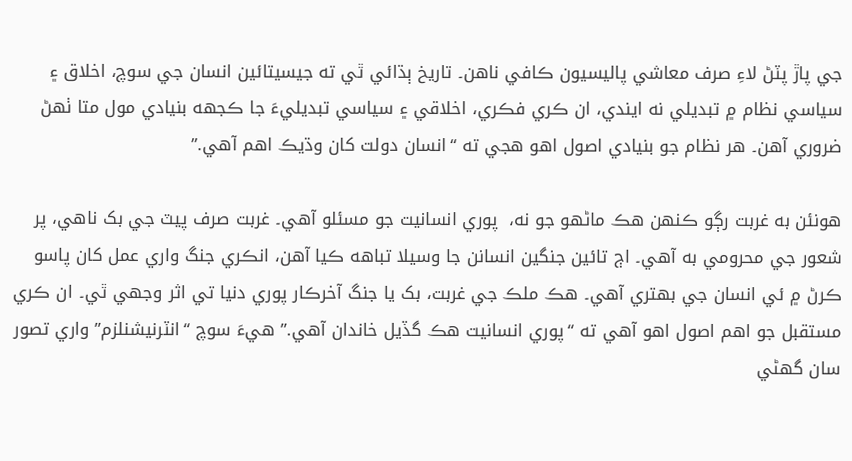جي پاڙ پٽڻ لاءِ صرف معاشي پاليسيون ڪافي ناهن۔ تاريخ ٻڌائي ٿي ته جيسيتائين انسان جي سوچ، اخلاق ۽ سياسي نظام ۾ تبديلي نه ايندي، ان ڪري فڪري، اخلاقي ۽ سياسي تبديليءَ جا ڪجهه بنيادي مول متا ٺهڻ ضروري آهن۔ هر نظام جو بنيادي اصول اهو هجي ته “انسان دولت کان وڌيڪ اهم آهي.”

هونئن به غربت رڳو ڪنهن هڪ ماڻهو جو نه،  پوري انسانيت جو مسئلو آهي۔ غربت صرف پيٽ جي بک ناهي، پر شعور جي محرومي به آهي۔ اڄ تائين جنگين انسانن جا وسيلا تباهه ڪيا آهن، انڪري جنگ واري عمل کان پاسو ڪرڻ ۾ ئي انسان جي بهتري آهي۔ هڪ ملڪ جي غربت، بک يا جنگ آخرڪار پوري دنيا تي اثر وجهي ٿي۔ ان ڪري مستقبل جو اهم اصول اهو آهي ته “پوري انسانيت هڪ گڏيل خاندان آهي.” هيءَ سوچ “انٽرنيشنلزم” واري تصور سان گهڻي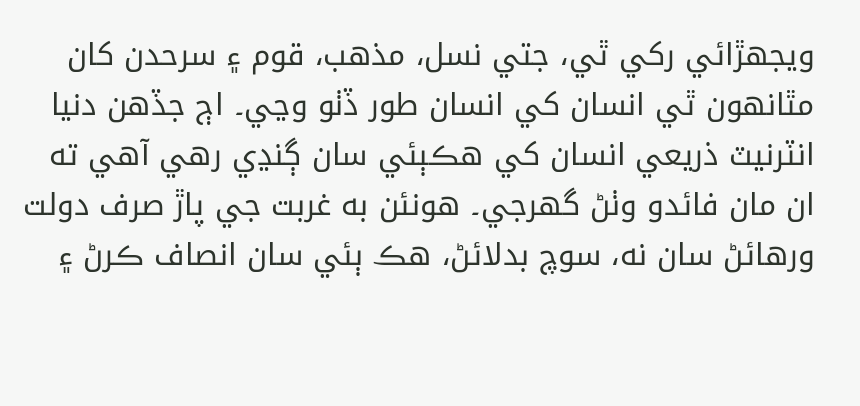ويجهڙائي رکي ٿي، جتي نسل، مذهب، قوم ۽ سرحدن کان مٿانهون ٿي انسان کي انسان طور ڏٺو وڃي۔ اڄ جڏهن دنيا انٽرنيٽ ذريعي انسان کي هڪٻئي سان ڳنڍي رهي آهي ته ان مان فائدو وٺڻ گهرجي۔ هونئن به غربت جي پاڙ صرف دولت ورهائڻ سان نه، سوچ بدلائڻ، هڪ ٻئي سان انصاف ڪرڻ ۽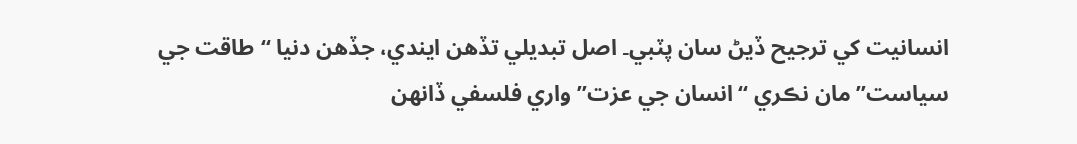انسانيت کي ترجيح ڏيڻ سان پٽبي۔ اصل تبديلي تڏهن ايندي، جڏهن دنيا “طاقت جي سياست” مان نڪري “انسان جي عزت” واري فلسفي ڏانهن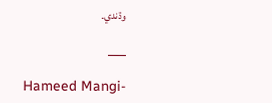وڌندي۔

___

Hameed Mangi-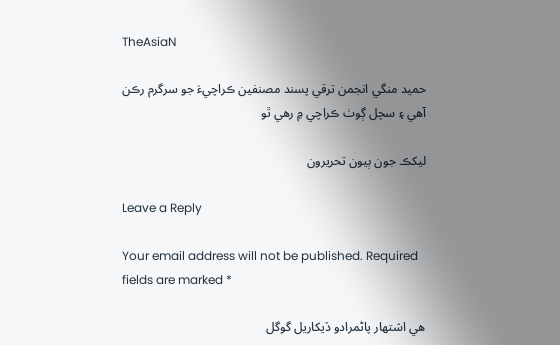TheAsiaN

حميد منگي انجمن ترقي پسند مصنفين ڪراچيءَ جو سرگرم رڪن آهي ۽ سچل ڳوٺ ڪراچي ۾ رھي ٿو

ليکڪ جون ٻيون تحريرون

Leave a Reply

Your email address will not be published. Required fields are marked *

هي اشتهار پاڻمرادو ڏيکاريل گوگل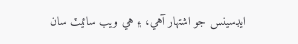ايڊسينس جو اشتهار آهي، ۽ هي ويب سائيٽ سان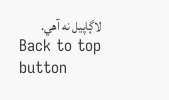لاڳاپيل نه آهي.
Back to top button